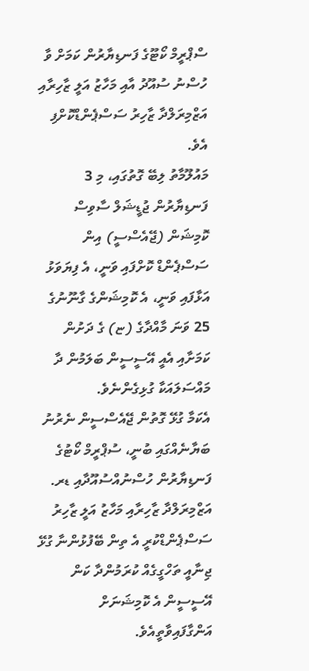ސްޕްރީމް ކޯޓޫގެ ފަނޑިޔާރުން ކަމަށް ވާ ހުސްނު ސުއޫދު އާއި މަހާޒު އަލީ ޒާހިރާއި އަޒްމިރަލްދާ ޒާހިރު ސަސްޕެންޑްކޮށްފި އެވެ.
މައުލޫމާތު ލިބޭ ގޮތުގައި، މި 3 ފަނޑިޔާރުން ޖުޑީޝަލް ސާވިސް ކޮމިޝަން (ޖޭއެސްސީ) އިން ސަސްޕެންޑް ކޮށްފައި ވަނީ، އެ ފިޔަވަޅު އަޅާފައި ވަނީ، އެ ކޮމިޝަންގެ ގާނޫނުގެ 25 ވަނަ މާއްދާގެ (ޏ) ގެ ދަށުން ކަމަށާއި އެއީ އޭސީސީން ބަލަމުން ދާ މައްސަލައަކާ ގުޅިގެންނެވެ.
އެކަމާ ގުޅޭ ގޮތުން ޖޭއެސްސީން ނެރުނު ބަޔާނެއްގައި ބުނީ، ސުޕްރީމް ކޯޓުގެ ފަނޑިޔާރުން ހުސްނުއްސުއޫދާއި ޑރ. އަޒްމިރަލްދާ ޒާހިރާއި މަހާޒު އަލީ ޒާހިރު ސަސްޕެންޑްކުރީ އެ ތިން ބޭފުޅުންނާ ގުޅޭ ޖިނާއީ ތަހްގީގެއް ކުރަމުންދާ ކަން އޭސީސީން އެ ކޮމިޝަނަށް އަންގާފައިވާތީއެވެ.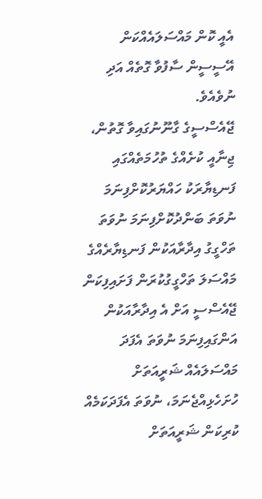އެއީ ކޮން މައްސަލައެއްކަން އޭސީސީން ސާފުވާ ގޮތެއް އަދި ނުވެއެވެ.
ޖޭއެސްސީގެ ގާނޫނުގައިވާ ގޮތުން، ޖިނާއީ ކުށެއްގެ ތުހުމަތެއްގައި ފަނޑިޔާރަކު ހައްޔަރުކޮށްފިނަމަ ނުވަތަ ބަންދުކޮށްފިނަމަ ނުވަތަ ތަހްގީގު އިދާރާއަކުން ފަނޑިޔާރެއްގެ މައްސަލަ ތަހްގީގުކުރަން ފަށައިފިކަން ޖޭއެސްސީ އަށް އެ އިދާރާއަކުން އަންގައިފިނަމަ ނުވަތަ އެފަދަ މައްސަލައެއް ޝަރީއަތަށް ހުށަހެޅިއްޖެނަމަ، ނުވަތަ އެފަދަކަމެއް ކުރިކަން ޝަރީއަތަށް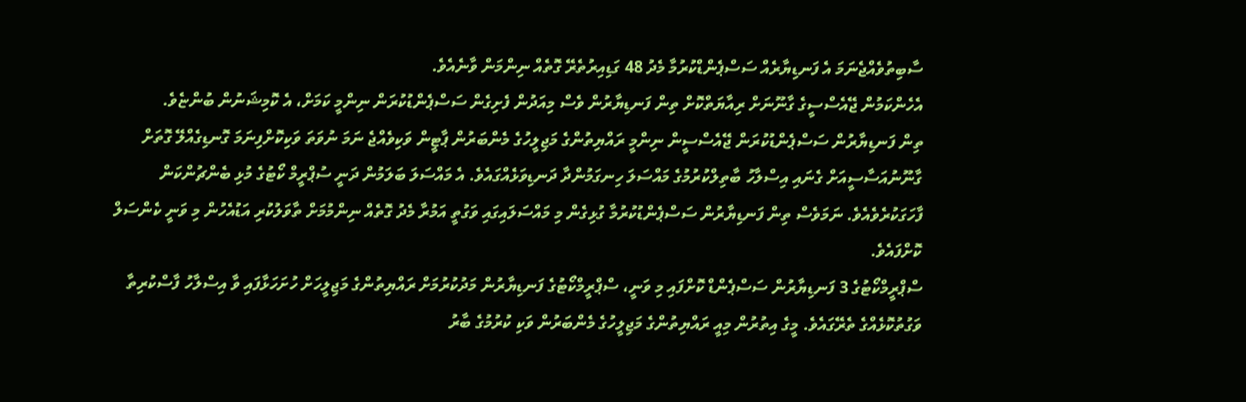ސާބިތުވެއްޖެނަމަ އެ ފަނޑިޔާރެއް ސަސްޕެންޑްކުރުމާ މެދު 48 ގަޑިއިރުތެރޭ ގޮތެއް ނިންމަން ވާނެއެވެ.
އެހެންކަމުން ޖޭއެސްސީގެ ގާނޫނަށް ރިއާޔަތްކޮށް ތިން ފަނޑިޔާރުން ވެސް މިއަދުން ފެށިގެން ސަސްޕެންޑުކުރަން ނިންމީ ކަމަށް، އެ ކޮމިޝަނުން ބުންޏެވެ.
ތިން ފަނޑިޔާރުން ސަސްޕެންޑުކުރަން ޖޭއެސްސީން ނިންމީ ރައްޔިތުންގެ މަޖިލީހުގެ މެންބަރުން ޕާޓީން ވަކިވެއްޖެ ނަމަ ނުވަތަ ވަކިކޮށްފިނަމަ ގޮނޑިގެއްލޭ ގޮތަށް ގާނޫނުއަސާސީއަށް ގެނައި އިސްލާހު ބާތިލްކުރުމުގެ މައްސަލަ ހިނގަމުންދާ ދަނޑިވަޅެއްގައެވެ. އެ މައްސަލަ ބަލަމުން ދަނީ ސުޕްރީމް ކޯޓުގެ މުޅި ބެންޗުންކަން ފާހަގަކުރެވެއެވެ. ނަމަވެސް ތިން ފަނޑިޔާރުން ސަސްޕެންޑުކުރުމާ ގުޅިގެން މި މައްސަލައިގައި ވަގުތީ އަމުރާ މެދު ގޮތެއް ނިންމުމަށް ތާވަލުކުރި އަޑުއެހުން މި ވަނީ ކެންސަލް ކޮށްފައެވެ.
ސްޕްރީމްކޯޓުގެ 3 ފަނޑިޔާރުން ސަސްޕެންޑް ކޮށްފައި މި ވަނީ، ސްޕްރީމްކޯޓުގެ ފަނޑިޔާރުން މަދުކުރުމަށް ރައްޔިތުންގެ މަޖިލީހަށް ހުށަހަޅާފައި ވާ އިސްލާހު ފާސްކުރިތާ ވަގުތުކޮޅެއްގެ ތެރޭގައެވެ. މީގެ އިތުރުން މިއީ ރައްޔިތުންގެ މަޖިލީހުގެ މެންބަރުން ވަކި ކުރުމުގެ ބާރު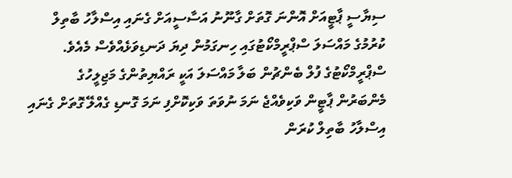ސިޔާސީ ޕާޓީއަށް އޮންނަ ގޮތަށް ގާނޫނު އަސާސީއަށް ގެނައި އިސްލާހު ބާތިލް ކުރުމުގެ މައްސަލަ ސްޕްރީމްކޯޓުގައި ހިނގަމުން ދިޔަ ދަނޑިވަޅެއްވެސް މެއެވެ.
ސްޕްރީމްކޯޓުގެ ފުލް ބެންޗުން ބަލާ މައްސަލަ އަކީ ރައްޔިތުންގެ މަޖިލީހުގެ މެންބަރުން ޕާޓީން ވަކިވެއްޖެ ނަމަ ނުވަތަ ވަކިކޮށްފި ނަމަ ގޮނޑި ގެއްލޭ ގޮތަށް ގެނައި އިސްލާހު ބާތިލް ކުރަން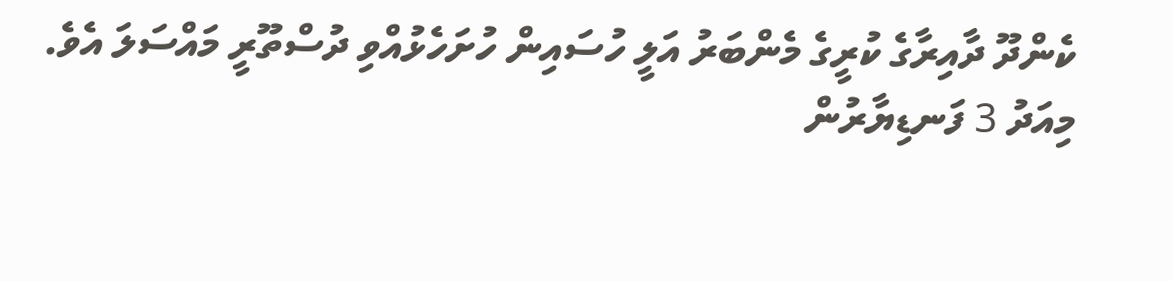ކެންދޫ ދާއިރާގެ ކުރީގެ މެންބަރު އަލީ ހުސައިން ހުށަހެޅުއްވި ދުސްތޫރީ މައްސަލަ އެވެ.
މިއަދު 3 ފަނޑިޔާރުން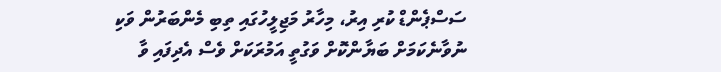ސަސްޕެންޑް ކުރި އިރު، މިހާރު މަޖިލީހުގައި ތިބި މެންބަރުން ވަކި ނުވާނެކަމަށް ބަޔާންކޮށް ވަގުތީ އަމުރަކަށް ވެސް އެދިފައި ވާ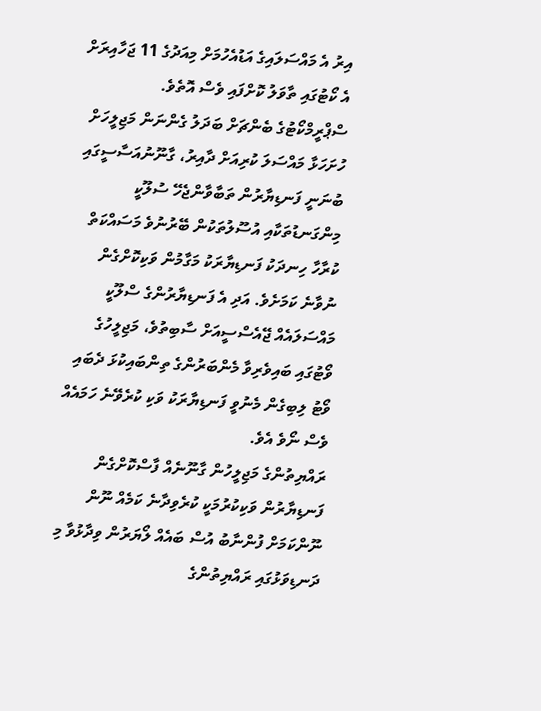އިރު އެ މައްސަލައިގެ އަޑުއެހުމަށް މިއަދުގެ 11 ޖަހާއިރަށް އެ ކޯޓުގައި ތާވަލު ކޮށްފައި ވެސް އޮތެވެ.
ސްޕްރީމްކޯޓުގެ ބެންޗަށް ބަދަލު ގެންނަން މަޖިލީހަށް ހުށަހަޅާ މައްސަލަ ކުރިއަށް ދާއިރު، ގާނޫނުއަސާސީގައި ބުނަނީ ފަނޑިޔާރުން ތަބާވާންޖެހޭ ސުލޫކީ މިންގަނޑުތަކާއި އުސޫލުތަކުން ބޭރުނުވެ މަސައްކަތް ކުރާހާ ހިނދަކު ފަނޑިޔާރަކު މަގާމުން ވަކިކޮށްގެން ނުވާނެ ކަމަށެވެ. އަދި އެ ފަނޑިޔާރުންގެ ސްލޫކީ މައްސަލައެއް ޖޭއެސްސީއަށް ސާބިތުވެ، މަޖިލީހުގެ ވޯޓުގައި ބައިވެރިވާ މެންބަރުންގެ ތިންބައިކުޅަ ދެބައި ވޯޓު ލިބިގެން މެނުވީ ފަނޑިޔާރަކު ވަކި ކުރެވޭނެ ހަމައެއް ވެސް ނޯވެ އެވެ.
ރައްޔިތުންގެ މަޖިލީހުން ގާނޫނެއް ފާސްކޮށްގެން ފަނޑިޔާރުން ވަކިކުރުމަކީ ކުރެވިދާނެ ކަމެއް ނޫން ނޫންކަމަށް ފުންނާބު އުސް ބައެއް ލޯޔަރުން ވިދާޅުވާ މި ދަނޑިވަޅުގައި ރައްޔިތުންގެ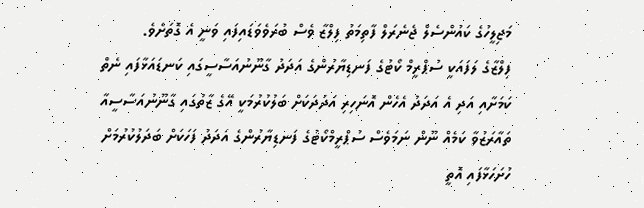މަޖިލީހުގެ ކައުންސެލް ޖެނެރަލް ފާތިމަތު ފިލްޒާ ވެސް ބުރަވެވަޑައިފައި ވަނީ އެ ގޮތަށެވެ.
ފިލްޒާގެ ލަފައަކީ ސުޕްރީމް ކޯޓުގެ ފަނޑިޔާރުންގެ އަދަދު ގާނޫނުއަސާސީގައި ކަނޑައަޅާފައި ނެތް ކަމަށާއި އަދި އެ އަދަދު އެހެން އޮނަހިރި އަދަދަކަށް ބަލުކުރުމަކީ އޭގެ ޒާތުގައި ގާނޫނުއަސާސީއާ ތައާރަޒުވާ ކަމެއް ނޫން ނަމަވެސް ސުޕްރީމްކޯޓުގެ ފަނޑިޔާރުންގެ އަދަދު ފަހަކަށް ބަދަލުކުރުމަށް ހުށަހަޅާފައި އޮތީ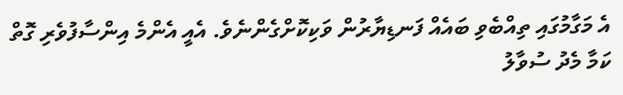އެ މަގާމުގައި ތިއްބެވި ބައެއް ފަނޑިޔާރުން ވަކިކޮށްގެންނެވެ. އެއީ އެންމެ އިންސާފުވެރި ގޮތް ކަމާ މެދު ސުވާލު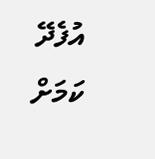އުފެދޭ ކަމަށް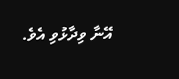އޭނާ ވިދާޅުވި އެވެ.